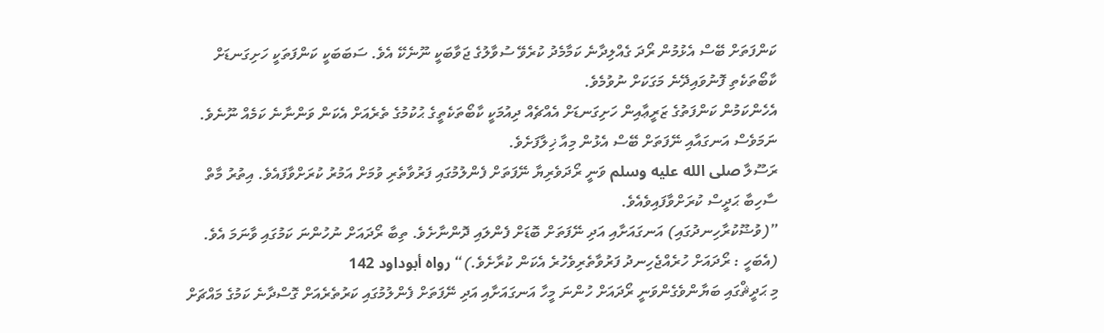ކަންފަތަށް ބޭސް އެޅުމުން ރޯދަ ގެއްލިދާނެ ކަމާމެދު ކުރެވޭ ސުވާލުގެ ޖަވާބަކީ ނޫނެކޭ އެވެ. ސަބަބަކީ ކަންފަތަކީ ހަށިގަނޑަށް ކާބޯތަކެތި ފޮނުވައިދޭނެ މަގަކަށް ނުވުމެވެ.
އެހެންކަމުން ކަންފަތުގެ ޒަރީޢާއިން ހަށިގަނޑަށް އެއްޗެއް ދިއުމަކީ ކާބޯތަކެތީގެ ޙުކުމުގެ ތެރެއަށް އެކަން ވަންނާނެ ކަމެއް ނޫނެވެ. ނަމަވެސް އަނގައާއި ނޭފަތަށް ބޭސް އެޅުން މިއާ ޚިލާފަށެވެ.
ރަސޫލާ صلى الله عليه وسلم ވަނީ ރޯދަވެރިޔާ ނޭފަތަށް ފެންލުމުގައި ފަރުވާތެރި ވުމަށް އަމުރު ކުރަށްވާފައެވެ. އިތުރު މާތް ސާހިބާ ޙަދީސް ކުރަށްވާފައިވެއެވެ.
”(ވުޟޫކުރާހިނދުގައި) އަނގައަށާއި އަދި ނޭފަތަށް ބޮޑަށް ފެންލައި ދޮންނާށެވެ. ތިބާ ރޯދައަށް ނުހުންނަ ކަމުގައި ވާނަމަ އެވެ. (އެބަހީ : ރޯދައަށް ހުރެއްޖެހިނދު ފަރުވާތެރިވެހުރެ އެކަން ކުރާށެވެ.)“ رواه أبوداود 142
މި ޙަދީޘްގައި ބަޔާންވެގެންވަނީ ރޯދައަށް ހުންނަ މީހާ އަނގައަށާއި އަދި ނޭފަތަށް ފެންލުމުގައި ކަރުތެރެއަށް ގޮސްދާނެ ކަމުގެ މައްޗަށް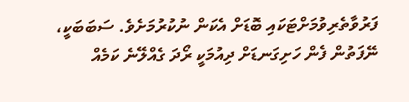ފަރުވާތެރިވުމަށްޓަކައި ބޮޑަށް އެކަން ނުކުރުމަށެވެ. ސަބަބަކީ، ނޭފަތުން ފެން ހަށިގަނޑަށް ދިއުމަކީ ރޯދަ ގެއްލޭނެ ކަމެއް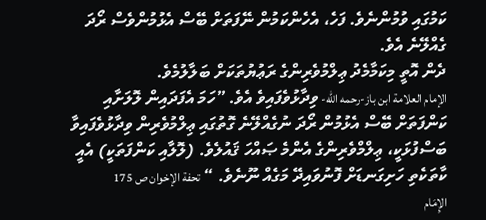ކަމުގައި ވުމުންނެވެ. ފަހެ، އެހެންކަމުން ނޭފަތަށް ބޭސް އެޅުމުންވެސް ރޯދަ ގެއްލޭނެ އެވެ.
ދެން އޮތީ މިކަމާމެދު ޢިލްމުވެރިންގެ ރަޢުޔުތަކަށް ބަލާލުމެވެ.
الإمام العلامة ابن باز-رحمه الله- ވިދާޅުވެފައިވެ އެވެ. ”ހަމަ އެފަދައިން ލޮލަށާއި ކަންފަތަށް ބޭސް އެޅުމުން ރޯދަ ނުގެއްލޭނެ ގޮތުގައި ޢިލްމުވެރިން ވިދާޅުވެފައިވާ ބަސްފުޅަކީ، ޢިލްމްވެރިންގެ އެންމެ ޞައްހަ ޤައުލެވެ. (ލޮލާއި ކަންފަތަކީ) އެއީ ކާތަކެތި ހަށިގަނޑަށް ފޮނުވައިދޭ މަގެއް ނޫނެވެ. “ تحفة الإخوان ص 175
الإِمَام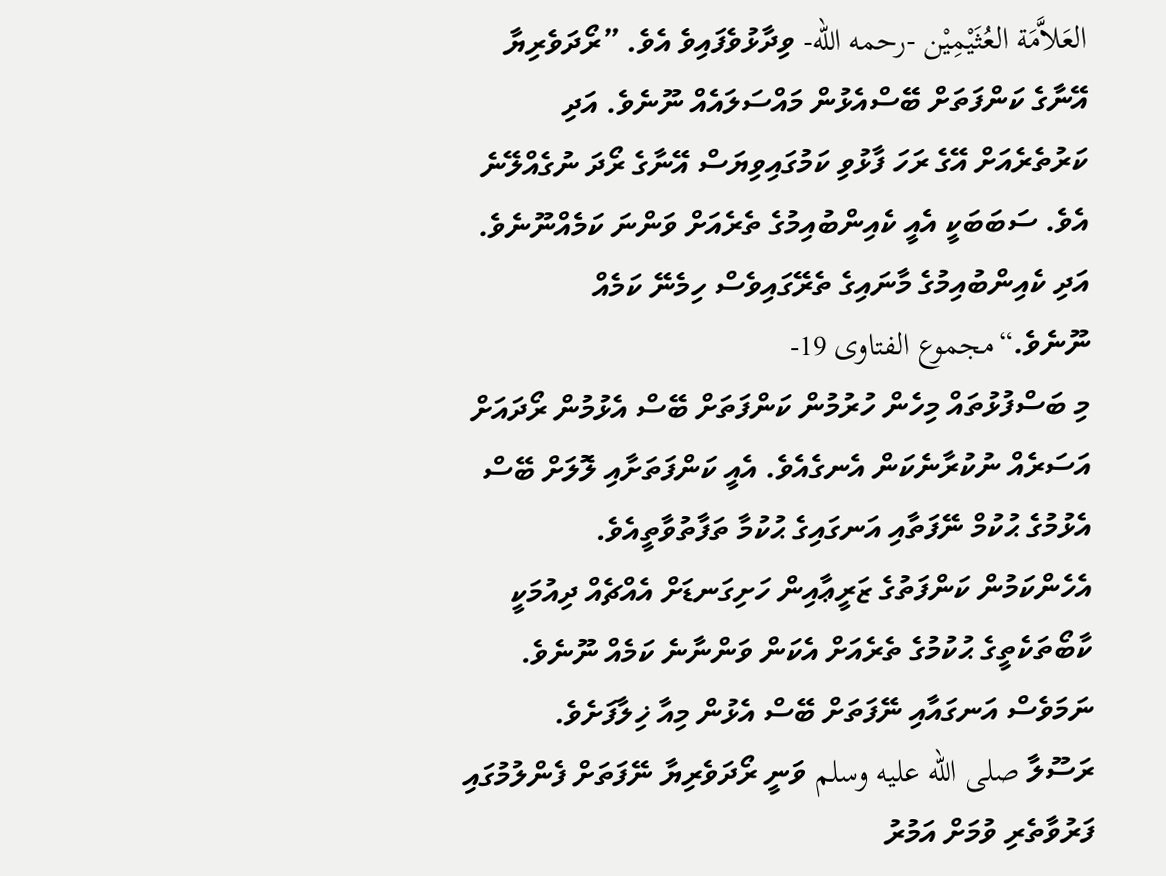العَلاَّمَة العُثَيْمِيْن -رحمه الله- ވިދާޅުވެފައިވެ އެވެ. ”ރޯދަވެރިޔާ އޭނާގެ ކަންފަތަށް ބޭސްއެޅުން މައްސަލައެއް ނޫނެވެ. އަދި ކަރުތެރެއަށް އޭގެ ރަހަ ފާޅުވި ކަމުގައިވިޔަސް އޭނާގެ ރޯދަ ނުގެއްލޭނެ އެވެ. ސަބަބަކީ އެއީ ކެއިންބުއިމުގެ ތެރެއަށް ވަންނަ ކަމެއްނޫނެވެ. އަދި ކެއިންބުއިމުގެ މާނައިގެ ތެރޭގައިވެސް ހިމެނޭ ކަމެއް ނޫނެވެ.“مجموع الفتاوى 19-
މި ބަސްފުޅުތައް މިހެން ހުރުމުން ކަންފަތަށް ބޭސް އެޅުމުން ރޯދައަށް އަސަރެއް ނުކުރާނެކަން އެނގެއެވެ. އެއީ ކަންފަތަށާއި ލޮލަށް ބޭސް އެޅުމުގެ ޙުކުމް ނޭފަތާއި އަނގައިގެ ޙުކުމާ ތަފާތުވާތީއެވެ.
އެހެންކަމުން ކަންފަތުގެ ޒަރީޢާއިން ހަށިގަނޑަށް އެއްޗެއް ދިއުމަކީ ކާބޯތަކެތީގެ ޙުކުމުގެ ތެރެއަށް އެކަން ވަންނާނެ ކަމެއް ނޫނެވެ. ނަމަވެސް އަނގައާއި ނޭފަތަށް ބޭސް އެޅުން މިއާ ޚިލާފަށެވެ.
ރަސޫލާ صلى الله عليه وسلم ވަނީ ރޯދަވެރިޔާ ނޭފަތަށް ފެންލުމުގައި ފަރުވާތެރި ވުމަށް އަމުރު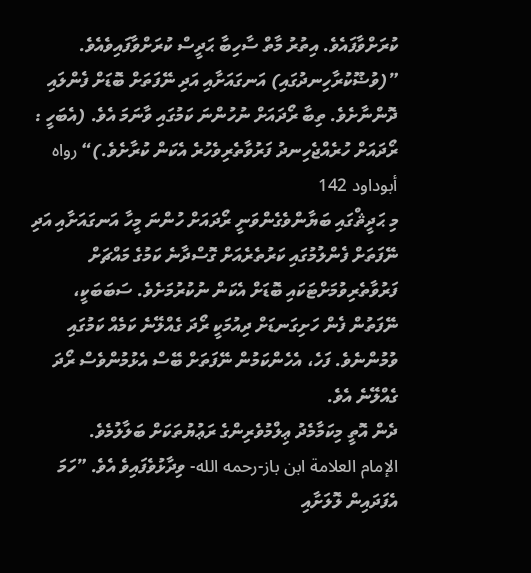ކުރަށްވާފައެވެ. އިތުރު މާތް ސާހިބާ ޙަދީސް ކުރަށްވާފައިވެއެވެ.
”(ވުޟޫކުރާހިނދުގައި) އަނގައަށާއި އަދި ނޭފަތަށް ބޮޑަށް ފެންލައި ދޮންނާށެވެ. ތިބާ ރޯދައަށް ނުހުންނަ ކަމުގައި ވާނަމަ އެވެ. (އެބަހީ : ރޯދައަށް ހުރެއްޖެހިނދު ފަރުވާތެރިވެހުރެ އެކަން ކުރާށެވެ.)“ رواه أبوداود 142
މި ޙަދީޘްގައި ބަޔާންވެގެންވަނީ ރޯދައަށް ހުންނަ މީހާ އަނގައަށާއި އަދި ނޭފަތަށް ފެންލުމުގައި ކަރުތެރެއަށް ގޮސްދާނެ ކަމުގެ މައްޗަށް ފަރުވާތެރިވުމަށްޓަކައި ބޮޑަށް އެކަން ނުކުރުމަށެވެ. ސަބަބަކީ، ނޭފަތުން ފެން ހަށިގަނޑަށް ދިއުމަކީ ރޯދަ ގެއްލޭނެ ކަމެއް ކަމުގައި ވުމުންނެވެ. ފަހެ، އެހެންކަމުން ނޭފަތަށް ބޭސް އެޅުމުންވެސް ރޯދަ ގެއްލޭނެ އެވެ.
ދެން އޮތީ މިކަމާމެދު ޢިލްމުވެރިންގެ ރަޢުޔުތަކަށް ބަލާލުމެވެ.
الإمام العلامة ابن باز-رحمه الله- ވިދާޅުވެފައިވެ އެވެ. ”ހަމަ އެފަދައިން ލޮލަށާއި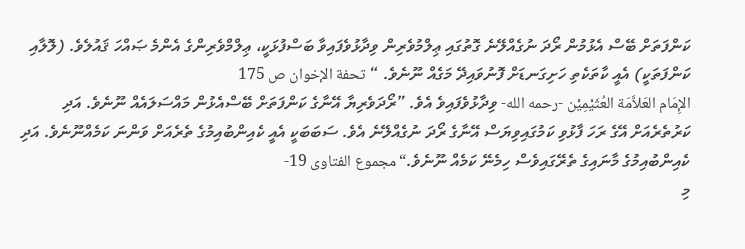ކަންފަތަށް ބޭސް އެޅުމުން ރޯދަ ނުގެއްލޭނެ ގޮތުގައި ޢިލްމުވެރިން ވިދާޅުވެފައިވާ ބަސްފުޅަކީ، ޢިލްމްވެރިންގެ އެންމެ ޞައްހަ ޤައުލެވެ. (ލޮލާއި ކަންފަތަކީ) އެއީ ކާތަކެތި ހަށިގަނޑަށް ފޮނުވައިދޭ މަގެއް ނޫނެވެ. “ تحفة الإخوان ص 175
الإِمَام العَلاَّمَة العُثَيْمِيْن -رحمه الله- ވިދާޅުވެފައިވެ އެވެ. ”ރޯދަވެރިޔާ އޭނާގެ ކަންފަތަށް ބޭސްއެޅުން މައްސަލައެއް ނޫނެވެ. އަދި ކަރުތެރެއަށް އޭގެ ރަހަ ފާޅުވި ކަމުގައިވިޔަސް އޭނާގެ ރޯދަ ނުގެއްލޭނެ އެވެ. ސަބަބަކީ އެއީ ކެއިންބުއިމުގެ ތެރެއަށް ވަންނަ ކަމެއްނޫނެވެ. އަދި ކެއިންބުއިމުގެ މާނައިގެ ތެރޭގައިވެސް ހިމެނޭ ކަމެއް ނޫނެވެ.“مجموع الفتاوى 19-
މި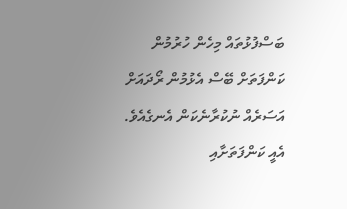ބަސްފުޅުތައް މިހެން ހުރުމުން ކަންފަތަށް ބޭސް އެޅުމުން ރޯދައަށް އަސަރެއް ނުކުރާނެކަން އެނގެއެވެ. އެއީ ކަންފަތަށާއި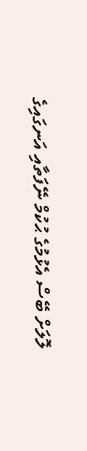ލޮލަށް ބޭސް އެޅުމުގެ ޙުކުމް ނޭފަތާއި އަނގައިގެ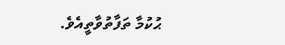ޙުކުމާ ތަފާތުވާތީއެވެ.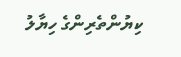ކިޔުންތެރިންގެ ހިޔާލު